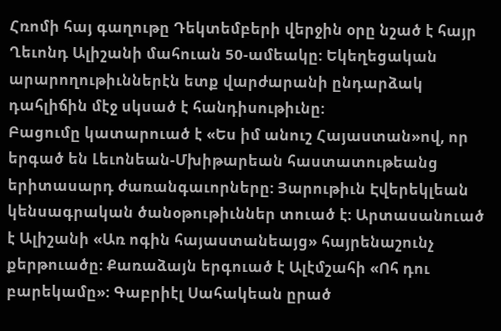Հռոմի հայ գաղութը Դեկտեմբերի վերջին օրը նշած է հայր Ղեւոնդ Ալիշանի մահուան 50-ամեակը: Եկեղեցական արարողութիւններէն ետք վարժարանի ընդարձակ դահլիճին մէջ սկսած է հանդիսութիւնը:
Բացումը կատարուած է «Ես իմ անուշ Հայաստան»ով, որ երգած են Լեւոնեան-Մխիթարեան հաստատութեանց երիտասարդ ժառանգաւորները: Յարութիւն Էվերեկլեան կենսագրական ծանօթութիւններ տուած է: Արտասանուած է Ալիշանի «Առ ոգին հայաստանեայց» հայրենաշունչ քերթուածը: Քառաձայն երգուած է Ալէմշահի «Ոհ դու բարեկամը»: Գաբրիէլ Սահակեան ըրած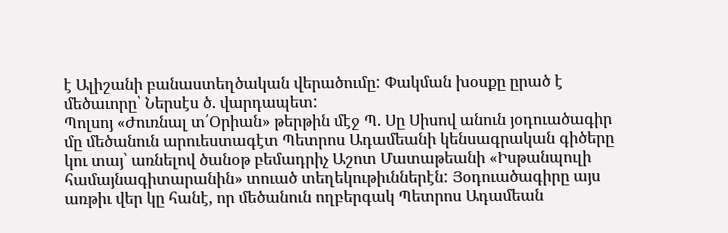է Ալիշանի բանաստեղծական վերածումը: Փակման խօսքը ըրած է մեծաւորը՝ Ներսէս ծ. վարդապետ:
Պոլսոյ «Ժուռնալ տ՛Օրիան» թերթին մէջ Պ. Սը Սիսով անուն յօդուածագիր մը մեծանուն արուեստագէտ Պետրոս Ադամեանի կենսագրական գիծերը կու տայ՝ առնելով ծանօթ բեմադրիչ Աշոտ Մատաթեանի «Իսթանպուլի համայնագիտարանին» տուած տեղեկութիւններէն: Յօդուածագիրը այս առթիւ վեր կը հանէ, որ մեծանուն ողբերգակ Պետրոս Ադամեան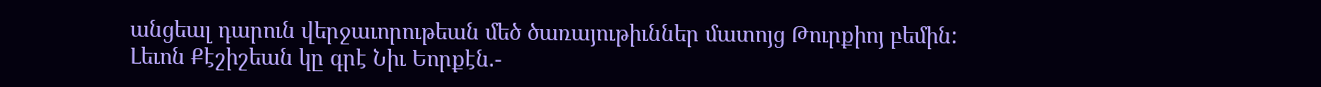անցեալ դարուն վերջաւորութեան մեծ ծառայութիւններ մատոյց Թուրքիոյ բեմին:
Լեւոն Քէշիշեան կը գրէ Նիւ Եորքէն.-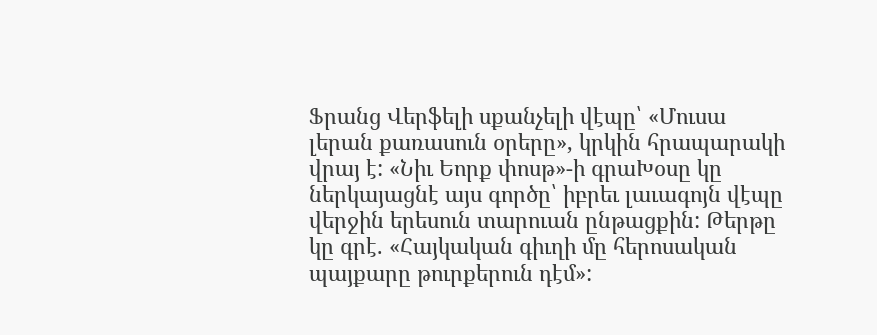Ֆրանց Վերֆելի սքանչելի վէպը՝ «Մուսա լերան քառասուն օրերը», կրկին հրապարակի վրայ է: «Նիւ Եորք փոսթ»-ի գրաԽօսը կը ներկայացնէ այս գործը՝ իբրեւ լաւագոյն վէպը վերջին երեսուն տարուան ընթացքին: Թերթը կը գրէ. «Հայկական գիւղի մը հերոսական պայքարը թուրքերուն դէմ»: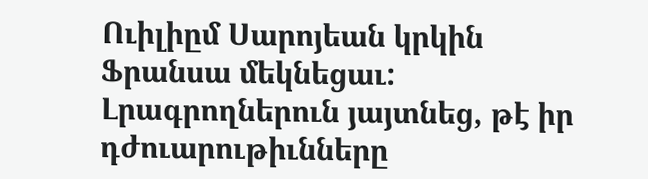Ուիլիըմ Սարոյեան կրկին Ֆրանսա մեկնեցաւ: Լրագրողներուն յայտնեց, թէ իր դժուարութիւնները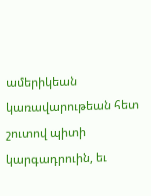ամերիկեան կառավարութեան հետ շուտով պիտի կարգադրուին, եւ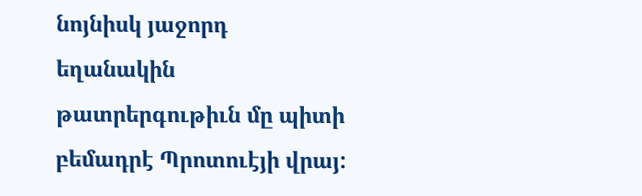նոյնիսկ յաջորդ եղանակին թատրերգութիւն մը պիտի բեմադրէ Պրոտուէյի վրայ: